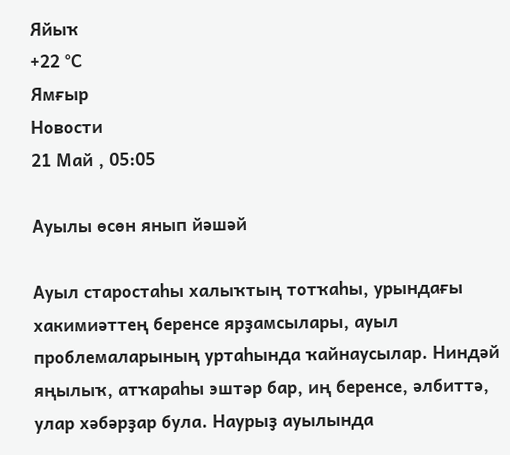Яйыҡ
+22 °С
Ямғыр
Новости
21 Май , 05:05

Ауылы өсөн янып йәшәй

Ауыл старостаһы халыҡтың тотҡаһы, урындағы хакимиәттең беренсе ярҙамсылары, ауыл проблемаларының уртаһында ҡайнаусылар. Ниндәй яңылыҡ, атҡараһы эштәр бар, иң беренсе, әлбиттә, улар хәбәрҙар була. Наурыҙ ауылында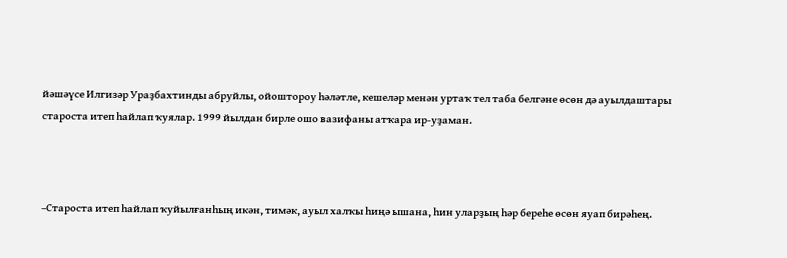йәшәүсе Илгизәр Ураҙбахтинды абруйлы, ойоштороу һәләтле, кешеләр менән уртаҡ тел таба белгәне өсөн дә ауылдаштары староста итеп һайлап ҡуялар. 1999 йылдан бирле ошо вазифаны атҡара ир-уҙаман.



–Староста итеп һайлап ҡуйылғанһың икән, тимәк, ауыл халҡы һиңә ышана, һин уларҙың һәр береһе өсөн яуап бирәһең.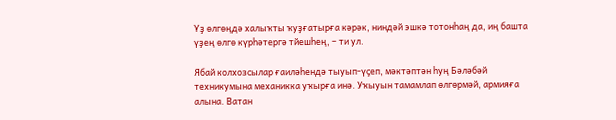Үҙ өлгөңдә халыҡты ҡуҙғатырға кәрәк, ниндәй эшкә тотонһаң да, иң башта үҙең өлгө күрһәтергә тйешһең, – ти ул.

Ябай колхозсылар ғаиләһендә тыуып-үҫеп, мәктәптән һуң Бәләбәй техникумына механикка уҡырға инә. Уҡыуын тамамлап өлгөрмәй, армияға алына. Ватан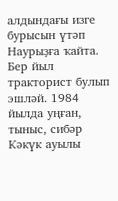алдындағы изге бурысын үтәп Наурыҙға ҡайта. Бер йыл тракторист булып эшләй. 1984 йылда уңған, тыныс, сибәр Кәкүк ауылы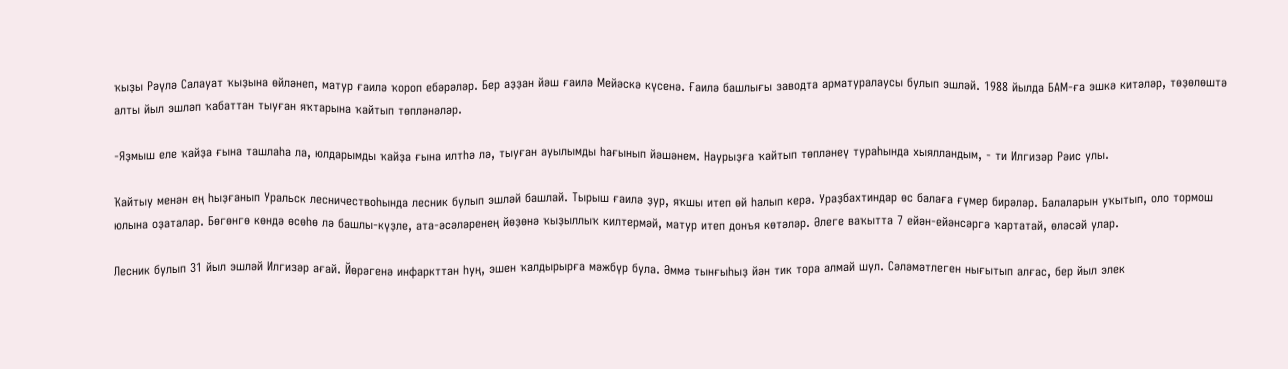ҡыҙы Рәүлә Салауат ҡыҙына өйләнеп, матур ғаилә ҡороп ебәрәләр. Бер аҙҙан йәш ғаилә Мейәскә күсенә. Ғаилә башлығы заводта арматуралаусы булып эшләй. 1988 йылда БАМ-ға эшкә китәләр, төҙөлөштә алты йыл эшләп ҡабаттан тыуған яҡтарына ҡайтып төпләнәләр.

-Яҙмыш еле ҡайҙа ғына ташлаһа ла, юлдарымды ҡайҙа ғына илтһә лә, тыуған ауылымды һағынып йәшәнем. Наурыҙға ҡайтып төпләнеү тураһында хыялландым, - ти Илгизәр Рәис улы.

Ҡайтыу менән ең һыҙғанып Уральск лесничествоһында лесник булып эшләй башлай. Тырыш ғаилә ҙур, яҡшы итеп өй һалып керә. Ураҙбахтиндар өс балаға ғүмер бирәләр. Балаларын уҡытып, оло тормош юлына оҙаталар. Бөгөнгө көндә өсөһө лә башлы-күҙле, ата-әсәләренең йөҙөнә ҡыҙыллыҡ килтермәй, матур итеп донъя көтәләр. Әлеге ваҡытта 7 ейән-ейәнсәргә ҡартатай, өләсәй улар.

Лесник булып 31 йыл эшләй Илгизәр ағай. Йөрәгенә инфаркттан һуң, эшен ҡалдырырға мәжбүр була. Әммә тынғыһыҙ йән тик тора алмай шул. Сәләмәтлеген нығытып алғас, бер йыл элек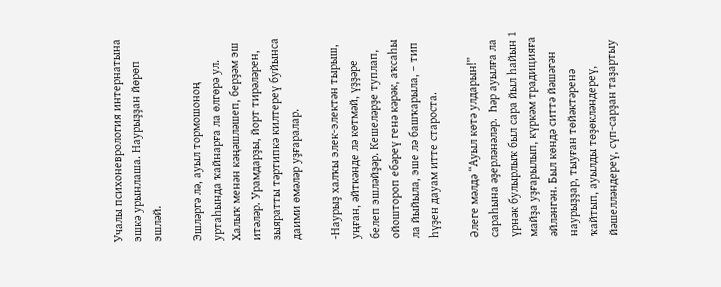Учалы психоневрология интернатына эшкә урынлаша. Наурыҙҙан йөрөп эшләй.

Эшләргә лә, ауыл тормошоноң уртаһында ҡайнарға ла өлгөрә ул. Халыҡ менән кәңәшләшеп, берҙәм эш итәләр. Урамдарҙы, йорт тирәләрен, зыяратты тәртипкә килтереү буйынса даими өмәләр уҙғаралар.

-Наурыҙ халҡы элек-электән тырыш, уңған, әйткәнде лә көтмәй, үҙҙәре белеп эшләйҙәр. Кешеләрҙе туплап, ойоштороп ебәреү генә кәрәк, аҡсаһы ла йыйыла, эше лә башҡарыла, – тип һүҙен дауам итте староста.

Әлеге мәлдә “Ауыл көтә улдарын!” сараһына әҙерләнәләр.  Һәр ауылға ла үрнәк булырлыҡ был сара йыл һайын 1 майҙа уҙғарылып, күркәм традицияға әйләнгән. Был көндә ситтә йәшәгән наурыҙҙар, тыуған төйәктәренә ҡайтып, ауылды төҙөкләндереү, йәшелләндереү, сүп-сарҙан таҙартыу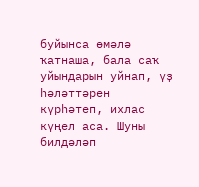буйынса өмәлә ҡатнаша, бала саҡ уйындарын уйнап, үҙ һәләттәрен күрһәтеп, ихлас күңел аса. Шуны билдәләп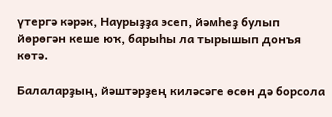үтергә кәрәк, Наурыҙҙа эсеп, йәмһеҙ булып йөрөгән кеше юҡ, барыһы ла тырышып донъя көтә.

Балаларҙың, йәштәрҙең киләсәге өсөн дә борсола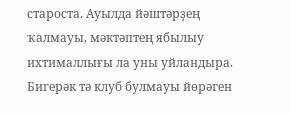староста. Ауылда йәштәрҙең ҡалмауы, мәктәптең ябылыу ихтималлығы ла уны уйландыра. Бигерәк тә клуб булмауы йөрәген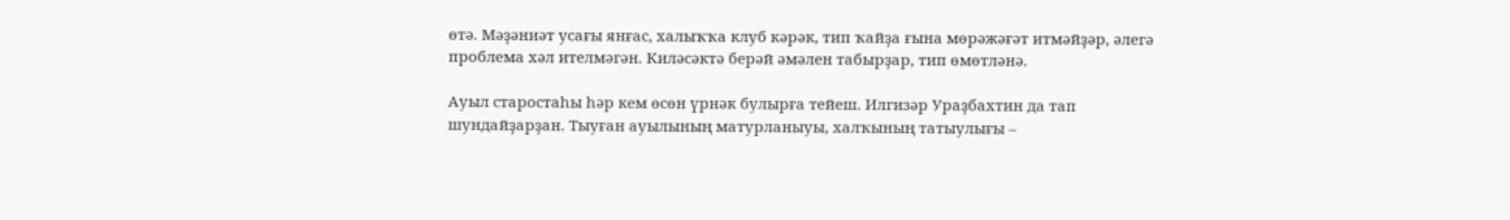өтә. Мәҙәниәт усағы янғас, халыҡҡа клуб кәрәк, тип ҡайҙа ғына мөрәжәғәт итмәйҙәр, әлегә проблема хәл ителмәгән. Киләсәктә берәй әмәлен табырҙар, тип өмөтләнә.

Ауыл старостаһы һәр кем өсөн үрнәк булырға тейеш. Илгизәр Ураҙбахтин да тап шундайҙарҙан. Тыуған ауылының матурланыуы, халҡының татыулығы –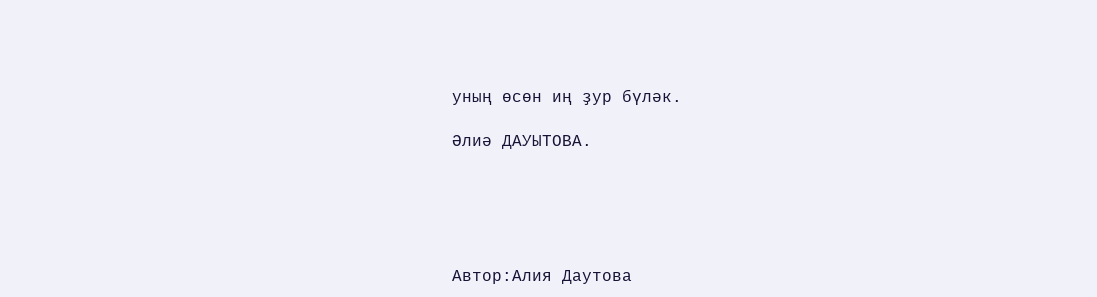уның өсөн иң ҙур бүләк.

Әлиә ДАУЫТОВА.





Автор:Алия Даутова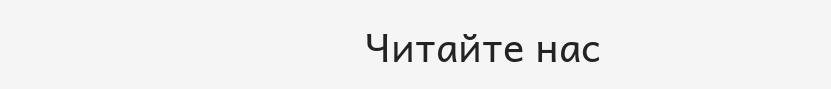Читайте нас